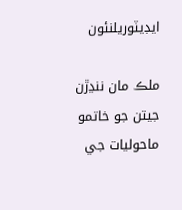ايڊيٽوريلنئون

ملڪ مان ننڍڙن جيتن جو خاتمو ماحوليات جي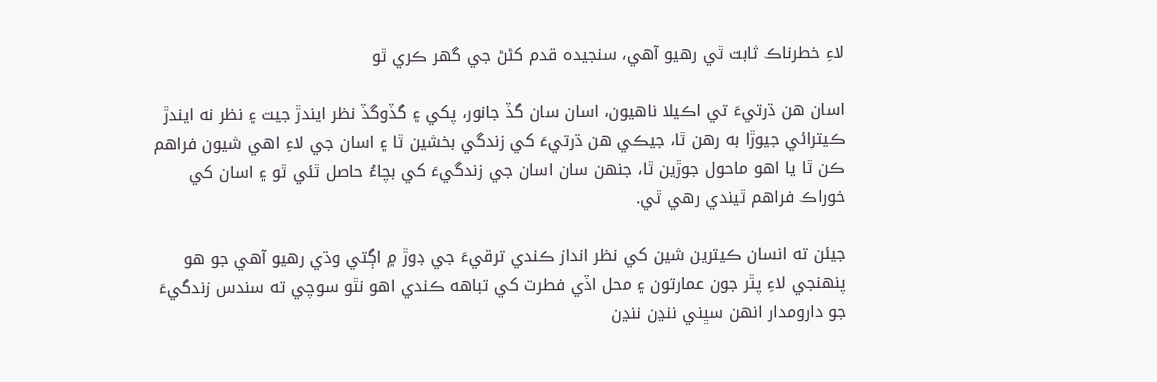لاءِ خطرناڪ ثابت ٿي رهيو آهي، سنجيده قدم کڻڻ جي گهر ڪري ٿو

اسان هن ڌرتيءَ تي اڪيلا ناهيون، اسان سان گڏ جانور، پکي ۽ گڏوگڏ نظر ايندڙ جيت ۽ نظر نه ايندڙ ڪيترائي جيوڙا به رهن ٿا، جيڪي هن ڌرتيءَ کي زندگي بخشين ٿا ۽ اسان جي لاءِ اهي شيون فراهم ڪن ٿا يا اهو ماحول جوڙين ٿا، جنهن سان اسان جي زندگيءَ کي بچاءُ حاصل ٿئي ٿو ۽ اسان کي خوراڪ فراهم ٿيندي رهي ٿي.

جيئن ته انسان ڪيترين شين کي نظر انداز ڪندي ترقيءَ جي ڊوڙ ۾ اڳتي وڌي رهيو آهي جو هو پنهنجي لاءِ پٿر جون عمارتون ۽ محل اڏي فطرت کي تباهه ڪندي اهو نٿو سوچي ته سندس زندگيءَ جو دارومدار انهن سڀني ننڍن ننڍن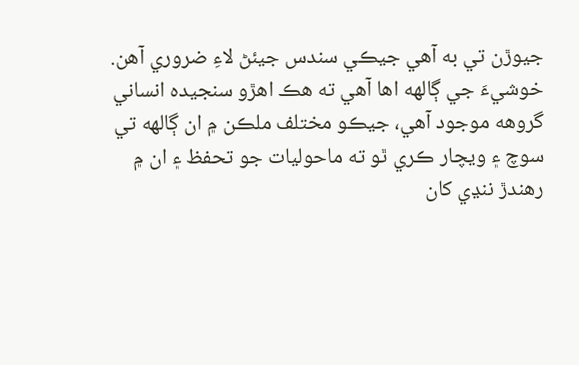جيوڙن تي به آهي جيڪي سندس جيئڻ لاءِ ضروري آهن. خوشيءَ جي ڳالهه اها آهي ته هڪ اهڙو سنجيده انساني گروهه موجود آهي، جيڪو مختلف ملڪن ۾ ان ڳالهه تي سوچ ۽ ويچار ڪري ٿو ته ماحوليات جو تحفظ ۽ ان ۾ رهندڙ ننڍي کان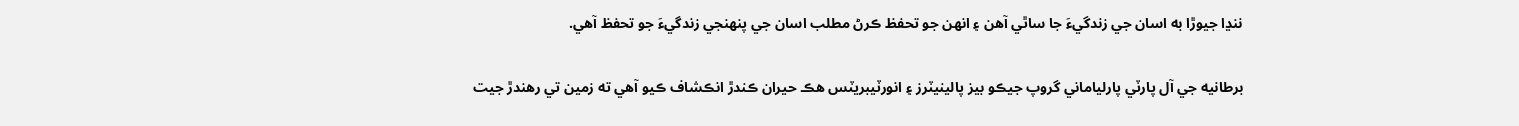ننڍا جيوڙا به اسان جي زندگيءَ جا ساٿي آهن ۽ انهن جو تحفظ ڪرڻ مطلب اسان جي پنهنجي زندگيءَ جو تحفظ آهي.

برطانيه جي آل پارٽي پارلياماني گروپ جيڪو بيز پالينيٽرز ۽ انورٽيبريٽس هڪ حيران ڪندڙ انڪشاف ڪيو آهي ته زمين تي رهندڙ جيت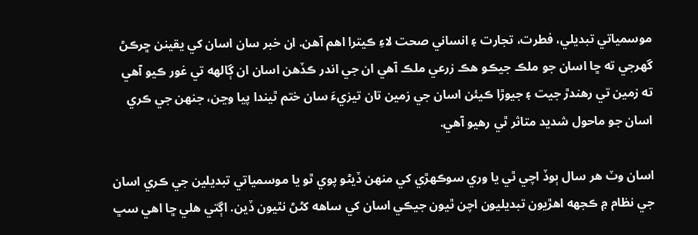موسمياتي تبديلي، فطرت، تجارت ۽ انساني صحت لاءِ ڪيترا اهم آهن. ان خبر سان اسان کي يقينن ڇرڪڻ گهرجي ته ڇا اسان جو ملڪ جيڪو هڪ زرعي ملڪ آهي ان جي اندر ڪڏهن اسان ان ڳالهه تي غور ڪيو آهي ته زمين تي رهندڙ جيت ۽ جيوڙا ڪيئن اسان جي زمين تان تيزيءَ سان ختم ٿيندا پيا وڃن، جنهن جي ڪري اسان جو ماحول شديد متاثر ٿي رهيو آهي.

اسان وٽ هر سال ٻوڏ اچي ٿي يا وري سوڪهڙي کي منهن ڏيڻو پوي ٿو يا موسمياتي تبديلين جي ڪري اسان جي نظام ۾ ڪجهه اهڙيون تبديليون اچن ٿيون جيڪي اسان کي ساهه کڻڻ نٿيون ڏين. اڳتي هلي ڇا اهي سڀ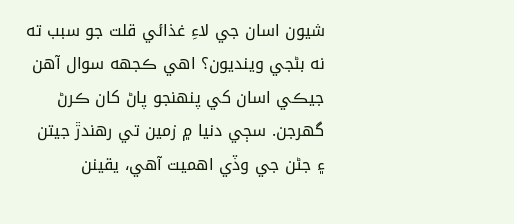شيون اسان جي لاءِ غذائي قلت جو سبب ته نه بڻجي وينديون؟ اهي ڪجهه سوال آهن جيڪي اسان کي پنهنجو پاڻ کان ڪرڻ گهرجن. سڄي دنيا ۾ زمين تي رهندڙ جيتن ۽ جڻن جي وڏي اهميت آهي، يقينن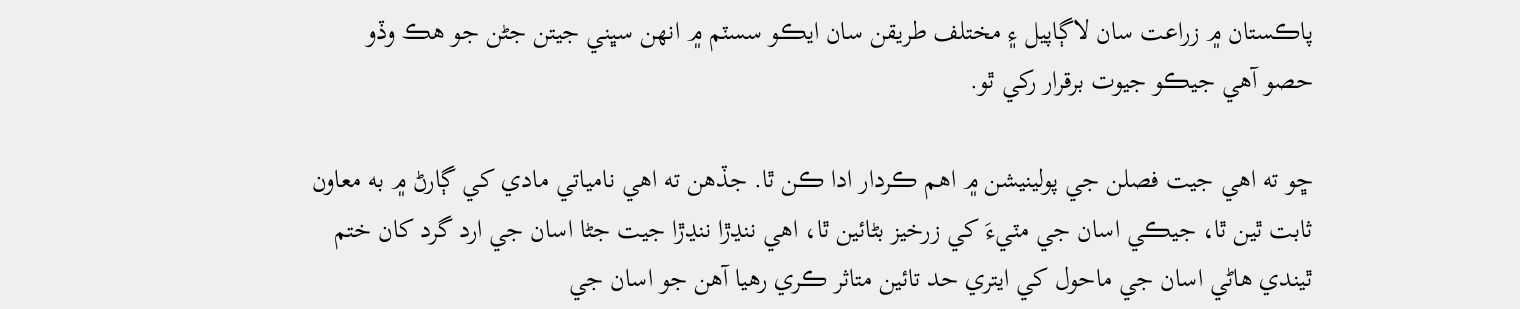پاڪستان ۾ زراعت سان لاڳاپيل ۽ مختلف طريقن سان ايڪو سسٽم ۾ انهن سڀني جيتن جڻن جو هڪ وڏو حصو آهي جيڪو جيوت برقرار رکي ٿو.

ڇو ته اهي جيت فصلن جي پولينيشن ۾ اهم ڪردار ادا ڪن ٿا. جڏهن ته اهي نامياتي مادي کي ڳارڻ ۾ به معاون ثابت ٿين ٿا، جيڪي اسان جي مٽيءَ کي زرخيز بڻائين ٿا، اهي ننڍڙا ننڍڙا جيت جڻا اسان جي ارد گرد کان ختم ٿيندي هاڻي اسان جي ماحول کي ايتري حد تائين متاثر ڪري رهيا آهن جو اسان جي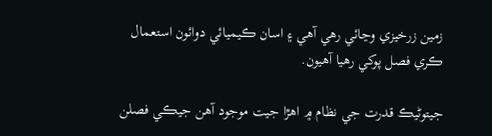زمين زرخيزي وڃائي رهي آهي ۽ اسان ڪيميائي دوائون استعمال ڪري فصل پوکي رهيا آهيون.

جيتوڻيڪ قدرت جي نظام ۾ اهڙا جيت موجود آهن جيڪي فصلن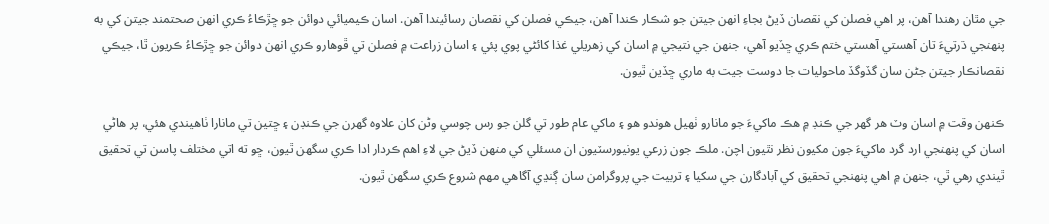جي مٿان رهندا آهن، پر اهي فصلن کي نقصان ڏيڻ بجاءِ انهن جيتن جو شڪار ڪندا آهن، جيڪي فصلن کي نقصان رسائيندا آهن. اسان ڪيميائي دوائن جو ڇڙڪاءُ ڪري انهن صحتمند جيتن کي به پنهنجي ڌرتيءَ تان آهستي آهستي ختم ڪري ڇڏيو آهي، جنهن جي نتيجي ۾ اسان کي زهريلي غذا کائڻي پوي پئي ۽ اسان زراعت ۾ فصلن تي ڦوهارو ڪري انهن دوائن جو ڇڙڪاءُ ڪريون ٿا، جيڪي نقصانڪار جيتن جڻن سان گڏوگڏ ماحوليات جا دوست جيت به ماري ڇڏين ٿيون.

ڪنهن وقت ۾ اسان وٽ هر گهر جي ڪنڊ ۾ هڪ ماکيءَ جو مانارو ٺهيل هوندو هو ۽ ماکي عام طور تي گلن جو رس چوسي وڻن کان علاوه گهرن جي ڪنڊن ۽ ڇتين تي مانارا ٺاهيندي هئي، پر هاڻي اسان کي پنهنجي ارد گرد ماکيءَ جون مکيون نظر نٿيون اچن. ملڪ جون زرعي يونيورسٽيون ان مسئلي کي منهن ڏيڻ جي لاءِ اهم ڪردار ادا ڪري سگهن ٿيون، ڇو ته اتي مختلف پاسن تي تحقيق ٿيندي رهي ٿي، جنهن ۾ اهي پنهنجي تحقيق کي آبادگارن جي سکيا ۽ تربيت جي پروگرامن سان ڳنڍي آگاهي مهم شروع ڪري سگهن ٿيون.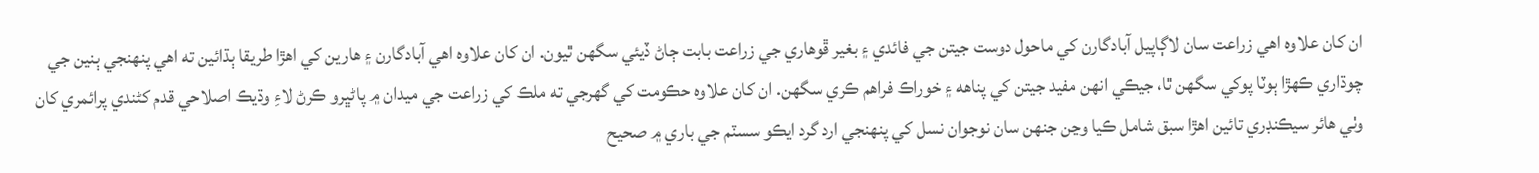ان کان علاوه اهي زراعت سان لاڳاپيل آبادگارن کي ماحول دوست جيتن جي فائدي ۽ بغير ڦوهاري جي زراعت بابت ڄاڻ ڏيئي سگهن ٿيون. ان کان علاوه اهي آبادگارن ۽ هارين کي اهڙا طريقا ٻڌائين ته اهي پنهنجي ٻنين جي چوڌاري ڪهڙا ٻوٽا پوکي سگهن ٿا، جيڪي انهن مفيد جيتن کي پناهه ۽ خوراڪ فراهم ڪري سگهن. ان کان علاوه حڪومت کي گهرجي ته ملڪ کي زراعت جي ميدان ۾ پاڻڀرو ڪرڻ لاءِ وڌيڪ اصلاحي قدم کڻندي پرائمري کان وٺي هائر سيڪنڊري تائين اهڙا سبق شامل ڪيا وڃن جنهن سان نوجوان نسل کي پنهنجي ارد گرد ايڪو سسٽم جي باري ۾ صحيح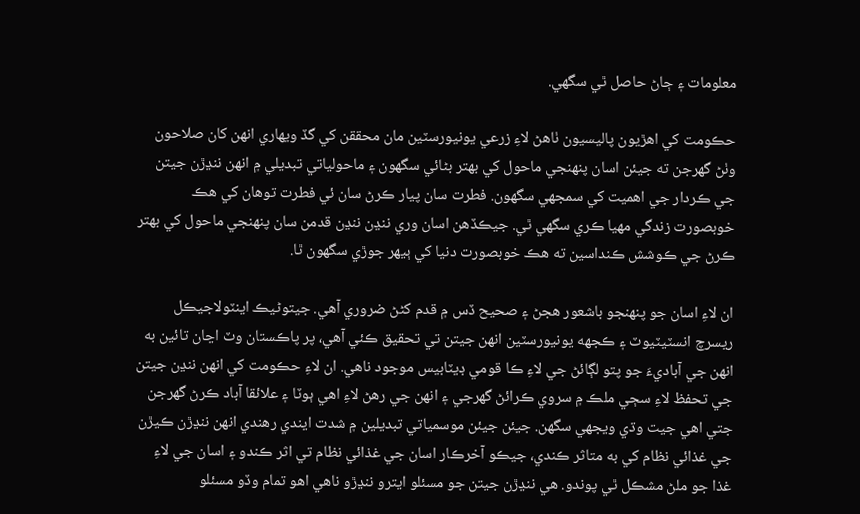معلومات ۽ ڄاڻ حاصل ٿي سگهي.

حڪومت کي اهڙيون پاليسيون ٺاهڻ لاءِ زرعي يونيورسٽين مان محققن کي گڏ ويهاري انهن کان صلاحون وٺڻ گهرجن ته جيئن اسان پنهنجي ماحول کي بهتر بڻائي سگهون ۽ ماحولياتي تبديلي ۾ انهن ننڍڙن جيتن جي ڪردار جي اهميت کي سمجهي سگهون. فطرت سان پيار ڪرڻ سان ئي فطرت توهان کي هڪ خوبصورت زندگي مهيا ڪري سگهي ٿي. جيڪڏهن اسان وري ننڍن ننڍن قدمن سان پنهنجي ماحول کي بهتر ڪرڻ جي ڪوشش ڪنداسين ته هڪ خوبصورت دنيا کي ٻيهر جوڙي سگهون ٿا.

ان لاءِ اسان جو پنهنجو باشعور هجڻ ۽ صحيح ڏس ۾ قدم کڻڻ ضروري آهي. جيتوڻيڪ اينٽولاجيڪل ريسرچ انسٽيٽيوٽ ۽ ڪجهه يونيورسٽين انهن جيتن تي تحقيق ڪئي آهي، پر پاڪستان وٽ اڃان تائين به انهن جي آباديءَ جو پتو لڳائڻ جي لاءِ ڪا قومي ڊيٽابيس موجود ناهي. ان لاءِ حڪومت کي انهن ننڍن جيتن جي تحفظ لاءِ سڄي ملڪ ۾ سروي ڪرائڻ گهرجي ۽ انهن جي رهڻ لاءِ اهي ٻوٽا ۽ علائقا آباد ڪرڻ گهرجن جتي اهي جيت وڌي ويجهي سگهن. جيئن جيئن موسمياتي تبديلين ۾ شدت ايندي رهندي انهن ننڍڙن ڪيڙن جي غذائي نظام کي به متاثر ڪندي، جيڪو آخرڪار اسان جي غذائي نظام تي اثر ڪندو ۽ اسان جي لاءِ غذا جو ملڻ مشڪل ٿي پوندو. هي ننڍڙن جيتن جو مسئلو ايترو ننڍڙو ناهي اهو تمام وڏو مسئلو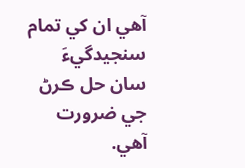آهي ان کي تمام سنجيدگيءَ سان حل ڪرڻ جي ضرورت آهي.